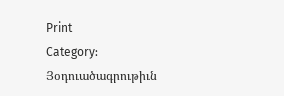Print
Category: Յօդուածագրութիւն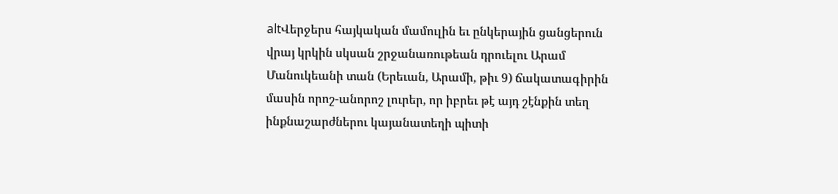altՎերջերս հայկական մամուլին եւ ընկերային ցանցերուն վրայ կրկին սկսան շրջանառութեան դրուելու Արամ Մանուկեանի տան (Երեւան, Արամի, թիւ 9) ճակատագիրին մասին որոշ-անորոշ լուրեր, որ իբրեւ թէ այդ շէնքին տեղ ինքնաշարժներու կայանատեղի պիտի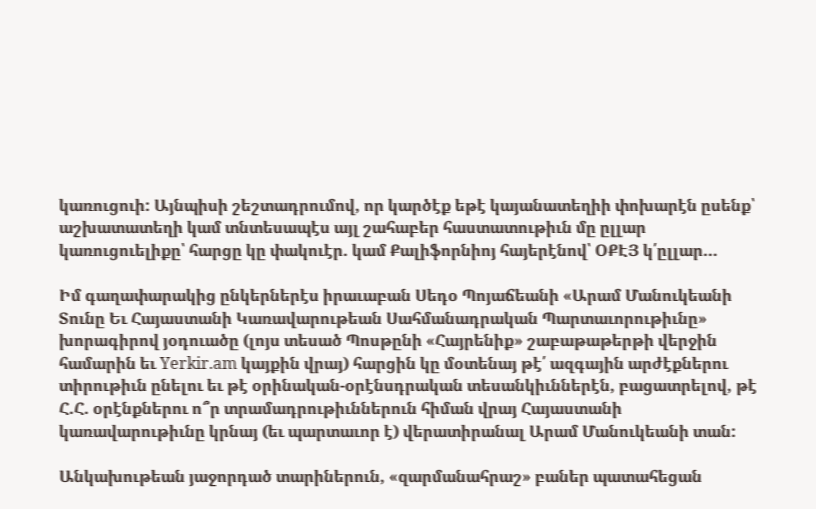կառուցուի: Այնպիսի շեշտադրումով, որ կարծէք եթէ կայանատեղիի փոխարէն ըսենք՝ աշխատատեղի կամ տնտեսապէս այլ շահաբեր հաստատութիւն մը ըլլար կառուցուելիքը՝ հարցը կը փակուէր. կամ Քալիֆորնիոյ հայերէնով՝ ՕՔԷՅ կ՛ըլլար…

Իմ գաղափարակից ընկերներէս իրաւաբան Սեդօ Պոյաճեանի «Արամ Մանուկեանի Տունը Եւ Հայաստանի Կառավարութեան Սահմանադրական Պարտաւորութիւնը» խորագիրով յօդուածը (լոյս տեսած Պոսթընի «Հայրենիք» շաբաթաթերթի վերջին համարին եւ Yerkir.am կայքին վրայ) հարցին կը մօտենայ թէ՛ ազգային արժէքներու տիրութիւն ընելու եւ թէ օրինական-օրէնսդրական տեսանկիւններէն, բացատրելով, թէ Հ.Հ. օրէնքներու ո՞ր տրամադրութիւններուն հիման վրայ Հայաստանի կառավարութիւնը կրնայ (եւ պարտաւոր է) վերատիրանալ Արամ Մանուկեանի տան:

Անկախութեան յաջորդած տարիներուն, «զարմանահրաշ» բաներ պատահեցան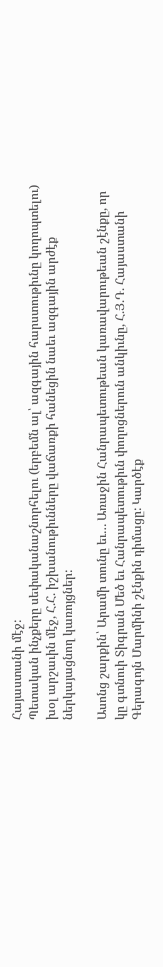Հայաստանի մէջ:
Պետական ինչքերը սեփականաշնորհելու (երբեմն ալ՝ ազգային հարստութիւնը կողոպտելու) խօլ արշաւին մէջ, Հ.Հ. իշխանութիւնները վաճառքի հանեցին նաեւ ազգային արժէք ներկայացնող կառոյցներ:

Ասոնց շարքին՝ Արամի տունը եւ… Առաջին Հանրապետութեան կառավարութեան շէնքը, որ կը գտնուի Տիգրան Մեծ եւ Հանրապետութիւն փողոցներուն անկիւնը, Հ.Յ.Դ. Հայաստանի Գերագոյն Մարմինի շէնքին դիմացը: Կարծէք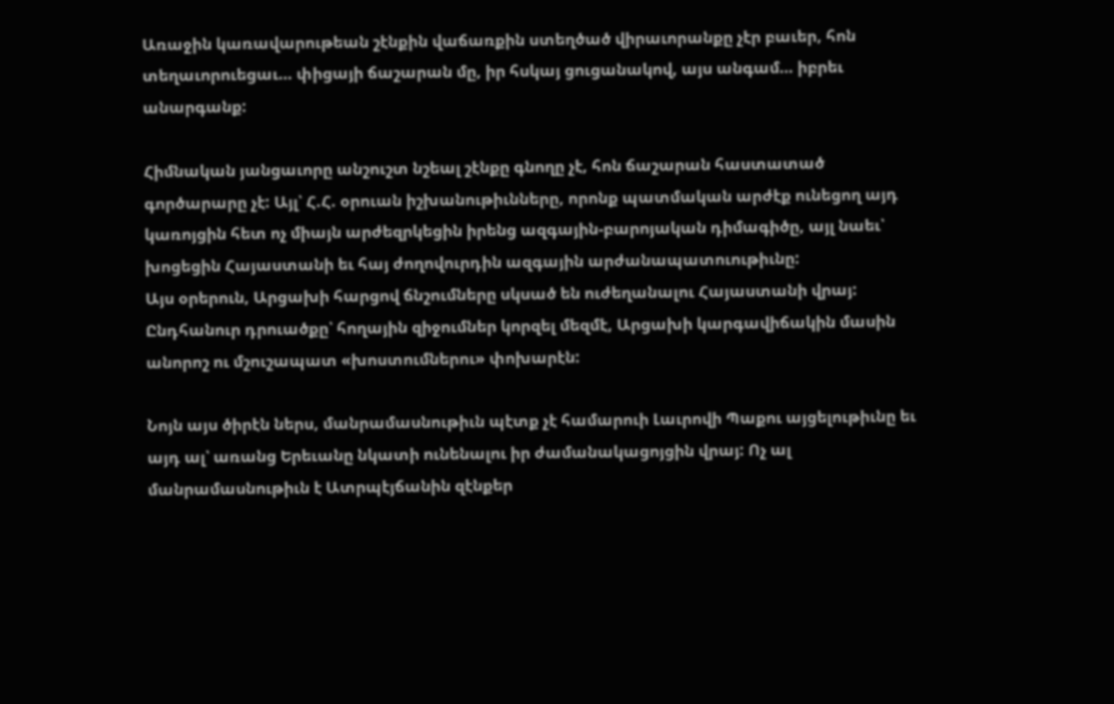Առաջին կառավարութեան շէնքին վաճառքին ստեղծած վիրաւորանքը չէր բաւեր, հոն տեղաւորուեցաւ… փիցայի ճաշարան մը, իր հսկայ ցուցանակով, այս անգամ… իբրեւ անարգանք:

Հիմնական յանցաւորը անշուշտ նշեալ շէնքը գնողը չէ, հոն ճաշարան հաստատած գործարարը չէ: Այլ՝ Հ.Հ. օրուան իշխանութիւնները, որոնք պատմական արժէք ունեցող այդ կառոյցին հետ ոչ միայն արժեզրկեցին իրենց ազգային-բարոյական դիմագիծը, այլ նաեւ՝ խոցեցին Հայաստանի եւ հայ ժողովուրդին ազգային արժանապատուութիւնը:
Այս օրերուն, Արցախի հարցով ճնշումները սկսած են ուժեղանալու Հայաստանի վրայ: Ընդհանուր դրուածքը՝ հողային զիջումներ կորզել մեզմէ, Արցախի կարգավիճակին մասին անորոշ ու մշուշապատ «խոստումներու» փոխարէն:

Նոյն այս ծիրէն ներս, մանրամասնութիւն պէտք չէ համարուի Լաւրովի Պաքու այցելութիւնը եւ այդ ալ՝ առանց Երեւանը նկատի ունենալու իր ժամանակացոյցին վրայ: Ոչ ալ մանրամասնութիւն է Ատրպէյճանին զէնքեր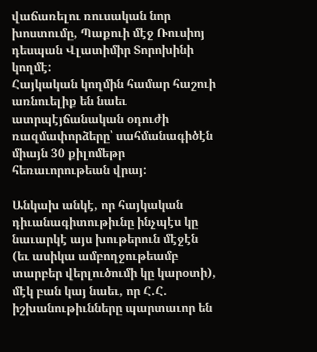վաճառելու ռուսական նոր խոստումը, Պաքուի մէջ Ռուսիոյ դեսպան Վլատիմիր Տորոխինի կողմէ:
Հայկական կողմին համար հաշուի առնուելիք են նաեւ ատրպէյճանական օդուժի ռազմափորձերը՝ սահմանագիծէն միայն 30 քիլոմեթր հեռաւորութեան վրայ:

Անկախ անկէ, որ հայկական դիւանագիտութիւնը ինչպէս կը նաւարկէ այս խութերուն մէջէն (եւ ասիկա ամբողջութեամբ տարբեր վերլուծումի կը կարօտի), մէկ բան կայ նաեւ, որ Հ.Հ. իշխանութիւնները պարտաւոր են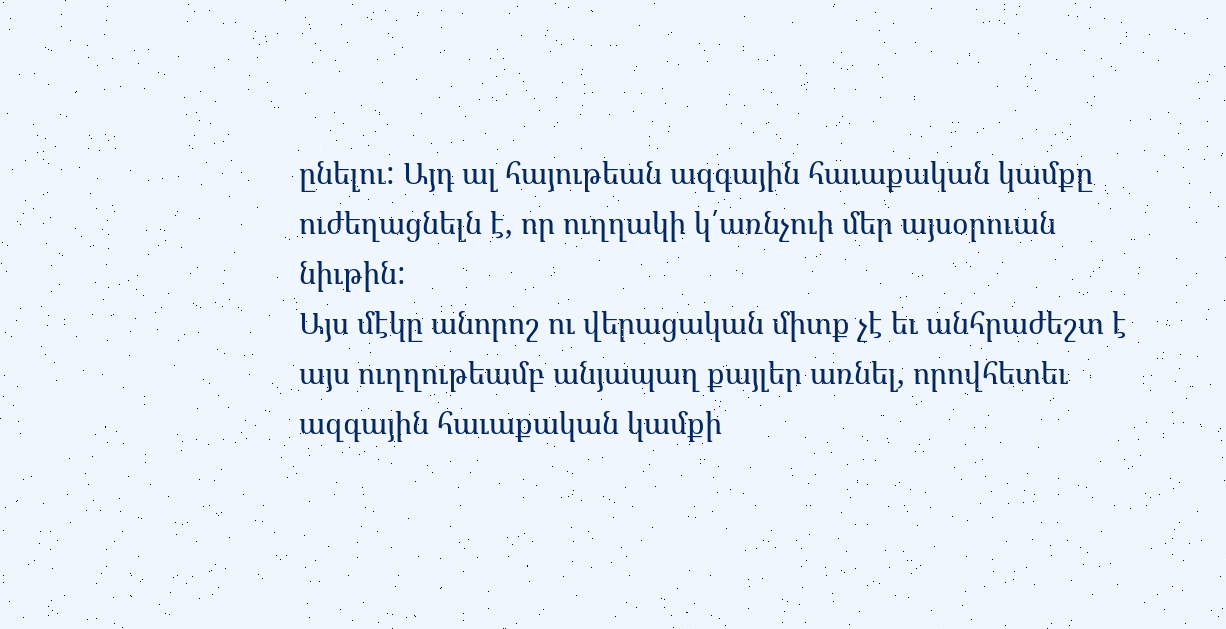ընելու: Այդ ալ հայութեան ազգային հաւաքական կամքը ուժեղացնելն է, որ ուղղակի կ՛առնչուի մեր այսօրուան նիւթին:
Այս մէկը անորոշ ու վերացական միտք չէ եւ անհրաժեշտ է այս ուղղութեամբ անյապաղ քայլեր առնել, որովհետեւ ազգային հաւաքական կամքի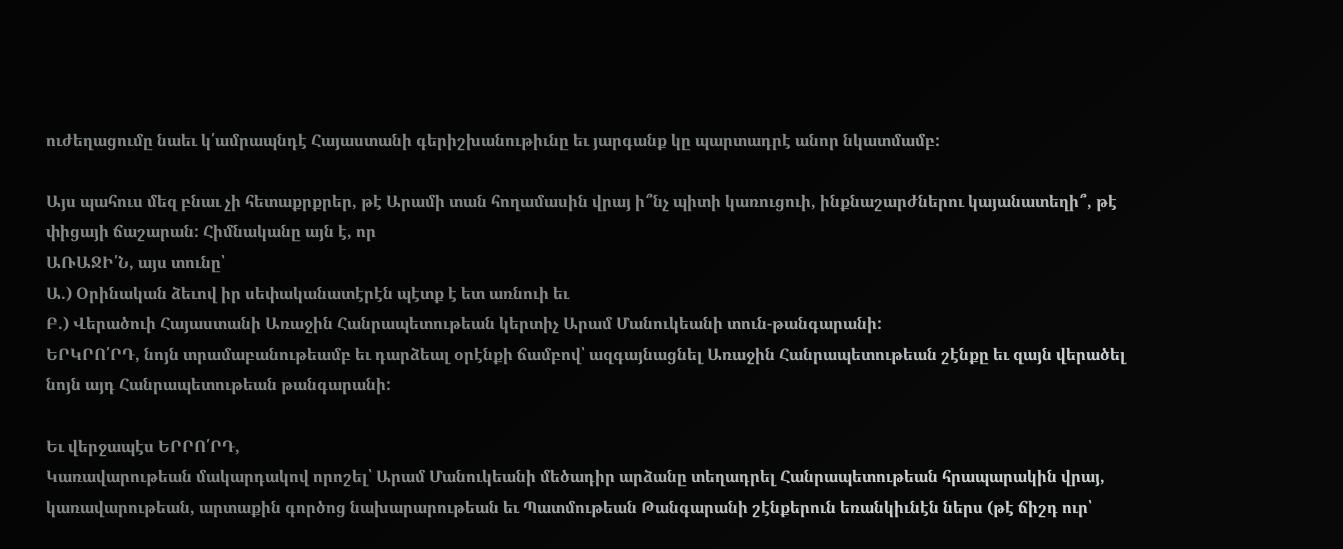ուժեղացումը նաեւ կ՛ամրապնդէ Հայաստանի գերիշխանութիւնը եւ յարգանք կը պարտադրէ անոր նկատմամբ:

Այս պահուս մեզ բնաւ չի հետաքրքրեր, թէ Արամի տան հողամասին վրայ ի՞նչ պիտի կառուցուի, ինքնաշարժներու կայանատեղի՞, թէ փիցայի ճաշարան: Հիմնականը այն է, որ
ԱՌԱՋԻ՛Ն, այս տունը՝
Ա.) Օրինական ձեւով իր սեփականատէրէն պէտք է ետ առնուի եւ
Բ.) Վերածուի Հայաստանի Առաջին Հանրապետութեան կերտիչ Արամ Մանուկեանի տուն-թանգարանի:
ԵՐԿՐՈ՛ՐԴ, նոյն տրամաբանութեամբ եւ դարձեալ օրէնքի ճամբով՝ ազգայնացնել Առաջին Հանրապետութեան շէնքը եւ զայն վերածել նոյն այդ Հանրապետութեան թանգարանի:

Եւ վերջապէս ԵՐՐՈ՛ՐԴ,
Կառավարութեան մակարդակով որոշել՝ Արամ Մանուկեանի մեծադիր արձանը տեղադրել Հանրապետութեան հրապարակին վրայ, կառավարութեան, արտաքին գործոց նախարարութեան եւ Պատմութեան Թանգարանի շէնքերուն եռանկիւնէն ներս (թէ ճիշդ ուր՝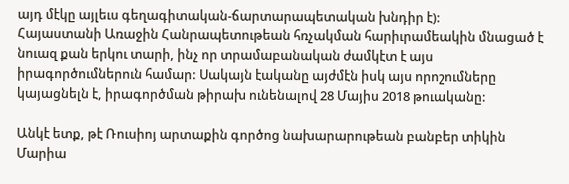այդ մէկը այլեւս գեղագիտական-ճարտարապետական խնդիր է):
Հայաստանի Առաջին Հանրապետութեան հռչակման հարիւրամեակին մնացած է նուազ քան երկու տարի, ինչ որ տրամաբանական ժամկէտ է այս իրագործումներուն համար: Սակայն էականը այժմէն իսկ այս որոշումները կայացնելն է, իրագործման թիրախ ունենալով 28 Մայիս 2018 թուականը:

Անկէ ետք, թէ Ռուսիոյ արտաքին գործոց նախարարութեան բանբեր տիկին Մարիա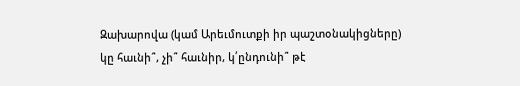Զախարովա (կամ Արեւմուտքի իր պաշտօնակիցները) կը հաւնի՞, չի՞ հաւնիր, կ՛ընդունի՞ թէ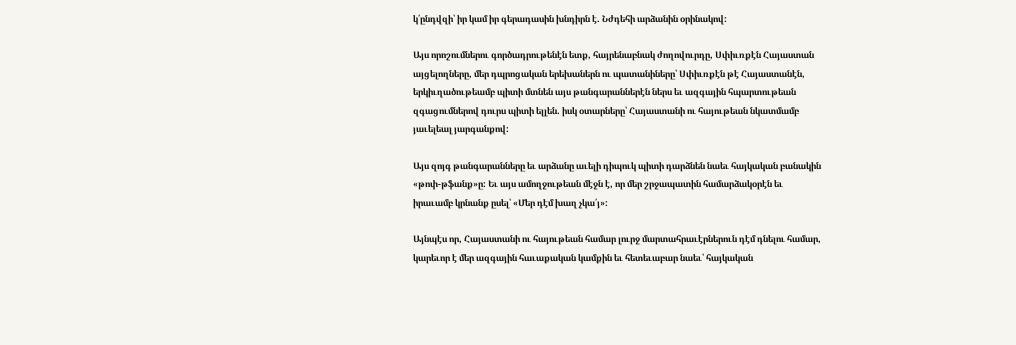կ՛ընդվզի՝ իր կամ իր գերադասին խնդիրն է. Նժդեհի արձանին օրինակով:

Այս որոշումներու գործադրութենէն ետք, հայրենաբնակ ժողովուրդը, Սփիւռքէն Հայաստան այցելողները, մեր դպրոցական երեխաներն ու պատանիները՝ Սփիւռքէն թէ Հայաստանէն, երկիւղածութեամբ պիտի մտնեն այս թանգարաններէն ներս եւ ազգային հպարտութեան զգացումներով դուրս պիտի ելլեն. իսկ օտարները՝ Հայաստանի ու հայութեան նկատմամբ յաւելեալ յարգանքով:

Այս զոյգ թանգարանները եւ արձանը աւելի դիպուկ պիտի դարձնեն նաեւ հայկական բանակին «թոփ-թֆանք»ը: Եւ այս ամողջութեան մէջն է, որ մեր շրջապատին համարձակօրէն եւ իրաւամբ կրնանք ըսել՝ «Մեր դէմ խաղ չկա՛յ»:

Այնպէս որ, Հայաստանի ու հայութեան համար լուրջ մարտահրաւէրներուն դէմ դնելու համար, կարեւոր է մեր ազգային հաւաքական կամքին եւ հետեւաբար նաեւ՝ հայկական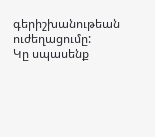գերիշխանութեան ուժեղացումը:
Կը սպասենք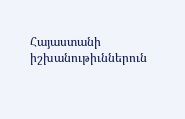Հայաստանի իշխանութիւններուն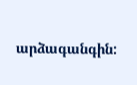արձագանգին: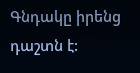Գնդակը իրենց դաշտն է: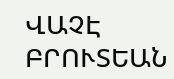ՎԱՉԷ ԲՐՈՒՏԵԱՆ